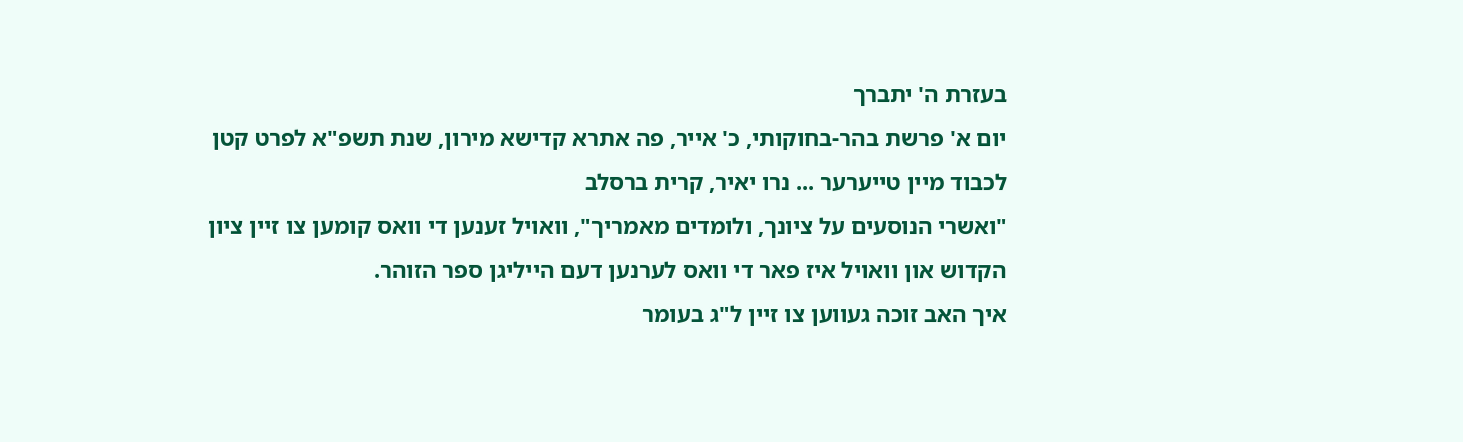בעזרת ה' יתברך
יום א' פרשת בהר-בחוקותי, כ' אייר, פה אתרא קדישא מירון, שנת תשפ"א לפרט קטן
לכבוד מיין טייערער ... נרו יאיר, קרית ברסלב
"ואשרי הנוסעים על ציונך, ולומדים מאמריך", וואויל זענען די וואס קומען צו זיין ציון הקדוש און וואויל איז פאר די וואס לערנען דעם הייליגן ספר הזוהר.
איך האב זוכה געווען צו זיין ל"ג בעומר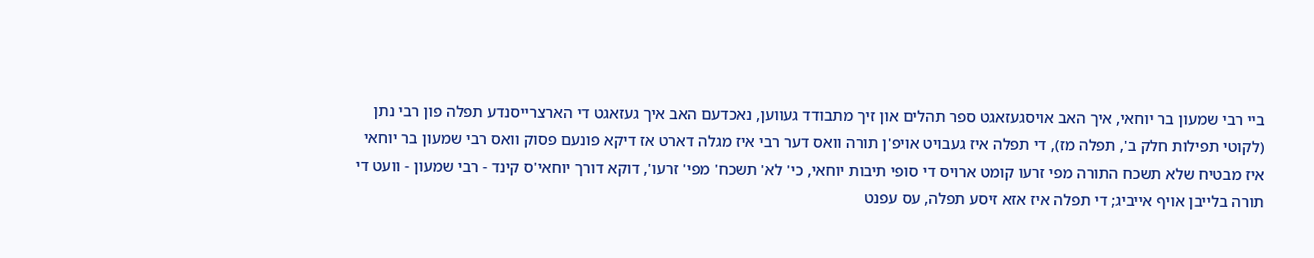ביי רבי שמעון בר יוחאי, איך האב אויסגעזאגט ספר תהלים און זיך מתבודד געווען, נאכדעם האב איך געזאגט די הארצרייסנדע תפלה פון רבי נתן (לקוטי תפילות חלק ב', תפלה מז), די תפלה איז געבויט אויפ'ן תורה וואס דער רבי איז מגלה דארט אז דיקא פונעם פסוק וואס רבי שמעון בר יוחאי איז מבטיח שלא תשכח התורה מפי זרעו קומט ארויס די סופי תיבות יוחאי, כי' לא' תשכח' מפי' זרעו', דוקא דורך יוחאי'ס קינד - רבי שמעון - וועט די תורה בלייבן אויף אייביג; די תפלה איז אזא זיסע תפלה, עס עפנט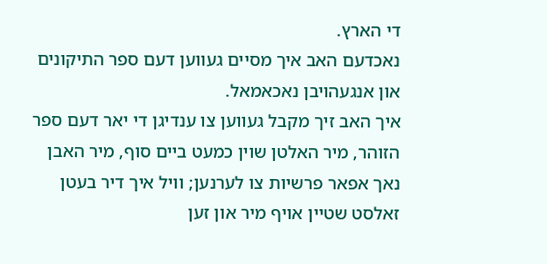די הארץ.
נאכדעם האב איך מסיים געווען דעם ספר התיקונים און אנגעהויבן נאכאמאל.
איך האב זיך מקבל געווען צו ענדיגן די יאר דעם ספר הזוהר, מיר האלטן שוין כמעט ביים סוף, מיר האבן נאך אפאר פרשיות צו לערנען; וויל איך דיר בעטן זאלסט שטיין אויף מיר און זען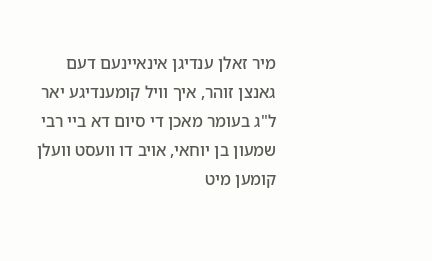מיר זאלן ענדיגן אינאיינעם דעם גאנצן זוהר, איך וויל קומענדיגע יאר ל"ג בעומר מאכן די סיום דא ביי רבי שמעון בן יוחאי, אויב דו וועסט וועלן קומען מיט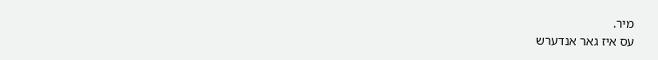מיר.
עס איז גאר אנדערש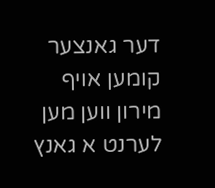דער גאנצער קומען אויף מירון ווען מען לערנט א גאנץ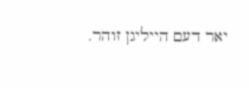יאר דעם הייליגן זוהר.